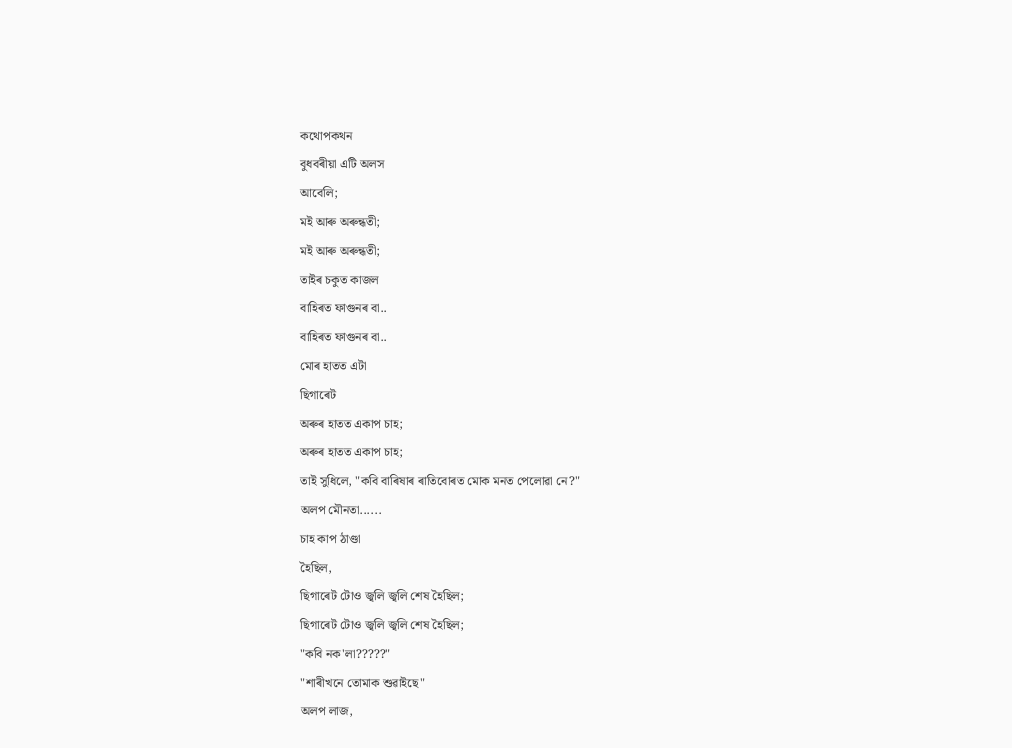কথোপকথন
বুধবৰীয়া এটি অলস
আবেলি;
মই আৰু অৰুন্ধতী;
মই আৰু অৰুন্ধতী;
তাইৰ চকুত কাজল
বাহিৰত ফাগুনৰ বা..
বাহিৰত ফাগুনৰ বা..
মোৰ হাতত এটা
ছিগাৰেট
অৰুৰ হাতত একাপ চাহ;
অৰুৰ হাতত একাপ চাহ;
তাই সুধিলে, "কবি বাৰিষাৰ ৰাতিবোৰত মোক মনত পেলোৱা নে?"
অলপ মৌনতা......
চাহ কাপ ঠাণ্ডা
হৈছিল,
ছিগাৰেট টোও জ্বলি জ্বলি শেষ হৈছিল;
ছিগাৰেট টোও জ্বলি জ্বলি শেষ হৈছিল;
"কবি নক'লা?????"
"শাৰীখনে তোমাক শুৱাইছে"
অলপ লাজ,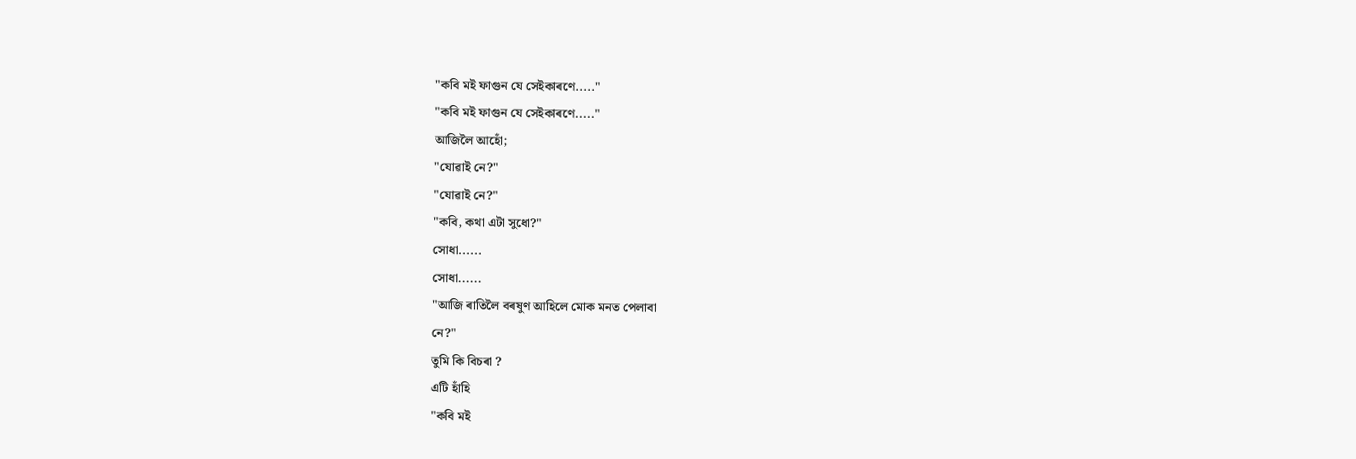"কবি মই ফাগুন যে সেইকাৰণে....."
"কবি মই ফাগুন যে সেইকাৰণে....."
আজিলৈ আহোঁ;
"যোৱাই নে?"
"যোৱাই নে?"
"কবি, কথা এটা সুধো?"
সোধা......
সোধা......
"আজি ৰাতিলৈ বৰষুণ আহিলে মোক মনত পেলাবা
নে?"
তুমি কি বিচৰা ?
এটি হাঁহি
"কবি মই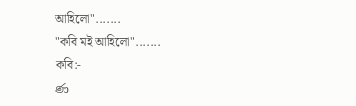আহিলো".......
"কবি মই আহিলো".......
কবি:-
ණ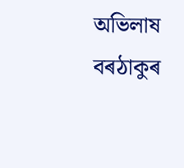অভিলাষ বৰঠাকুৰ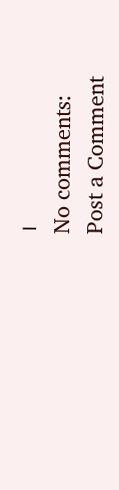।
No comments:
Post a Comment